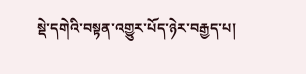སྡེ་དགེའི་བསྟན་འགྱུར་པོད་ཉེར་བརྒྱད་པ།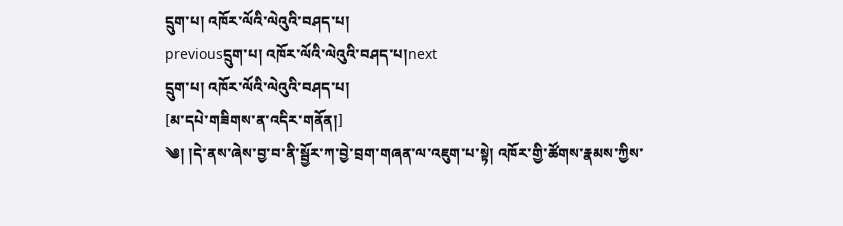དྲུག་པ། འཁོར་ལོའི་ལེའུའི་བཤད་པ།
previousདྲུག་པ། འཁོར་ལོའི་ལེའུའི་བཤད་པ།next
དྲུག་པ། འཁོར་ལོའི་ལེའུའི་བཤད་པ།
[མ་དཔེ་གཟིགས་ན་འདིར་གནོན།]
༄། །དེ་ནས་ཞེས་བྱ་བ་ནི་སྦྱོར་ཀ་བྱེ་བྲག་གཞན་ལ་འཇུག་པ་སྟེ། འཁོར་གྱི་ཚོགས་རྣམས་ཀྱིས་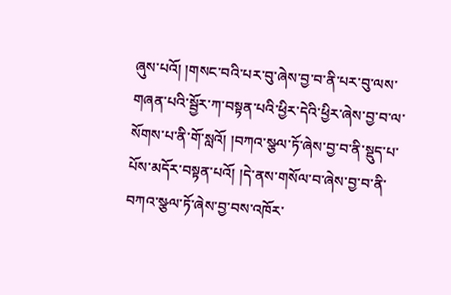ཞུས་པའོ། །གསང་བའི་པར་བུ་ཞེས་བྱ་བ་ནི་པར་བུ་ལས་གཞན་པའི་སྦྱོར་ཀ་བསྟན་པའི་ཕྱིར་དེའི་ཕྱིར་ཞེས་བྱ་བ་ལ་སོགས་པ་ནི་གོ་སླའོ། །བཀའ་སྩལ་ཏོ་ཞེས་བྱ་བ་ནི་སྡུད་པ་པོས་མདོར་བསྟན་པའོ། །དེ་ནས་གསོལ་བ་ཞེས་བྱ་བ་ནི་བཀའ་སྩལ་ཏོ་ཞེས་བྱ་བས་འཁོར་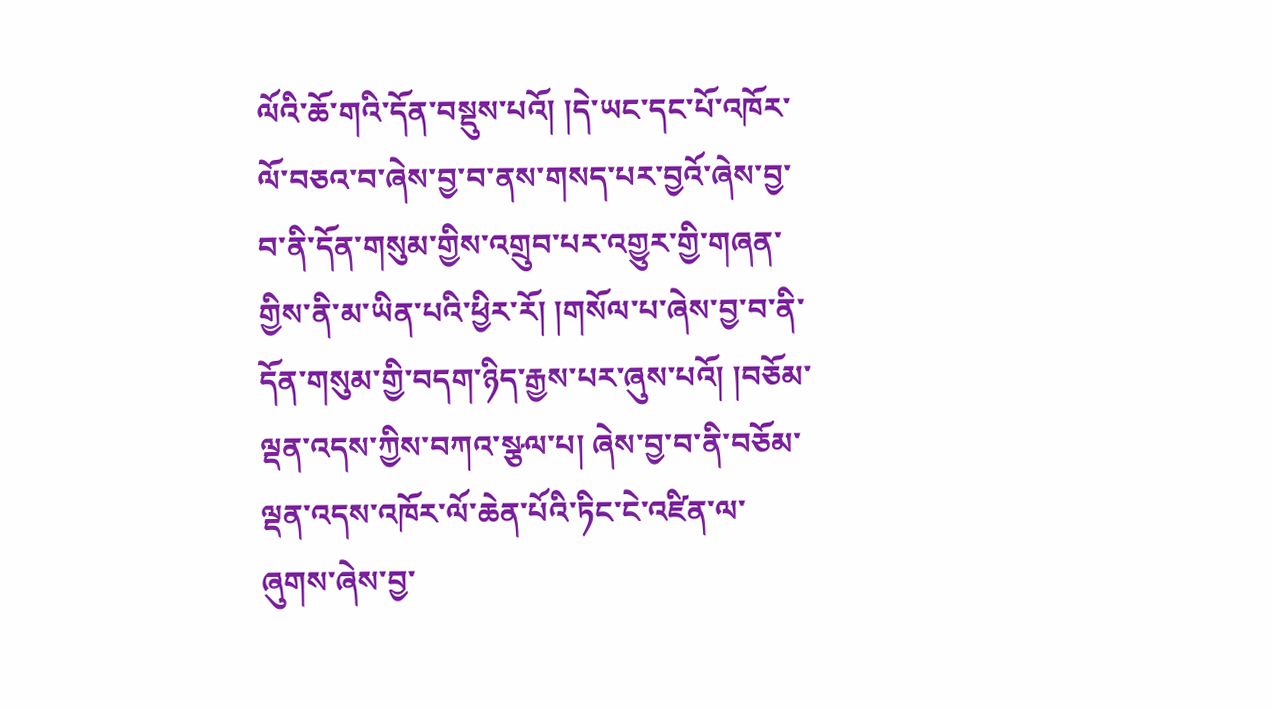ལོའི་ཆོ་གའི་དོན་བསྡུས་པའོ། །དེ་ཡང་དང་པོ་འཁོར་ལོ་བཅའ་བ་ཞེས་བྱ་བ་ནས་གསད་པར་བྱའོ་ཞེས་བྱ་བ་ནི་དོན་གསུམ་གྱིས་འགྲུབ་པར་འགྱུར་གྱི་གཞན་གྱིས་ནི་མ་ཡིན་པའི་ཕྱིར་རོ། །གསོལ་པ་ཞེས་བྱ་བ་ནི་དོན་གསུམ་གྱི་བདག་ཉིད་རྒྱས་པར་ཞུས་པའོ། །བཅོམ་ལྡན་འདས་ཀྱིས་བཀའ་སྩལ་པ། ཞེས་བྱ་བ་ནི་བཅོམ་ལྡན་འདས་འཁོར་ལོ་ཆེན་པོའི་ཏིང་ངེ་འཛིན་ལ་ཞུགས་ཞེས་བྱ་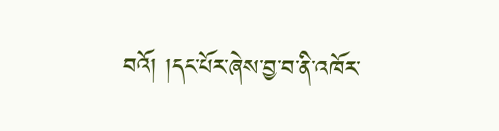བའོ། །དང་པོར་ཞེས་བྱ་བ་ནི་འཁོར་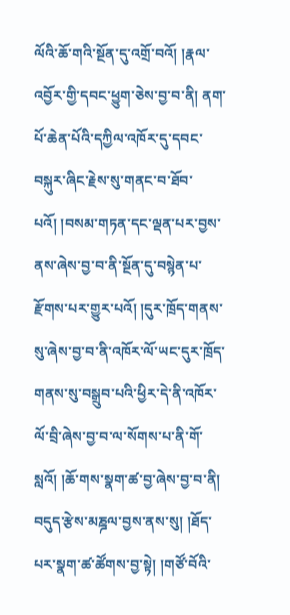ལོའི་ཆོ་གའི་སྔོན་དུ་འགྲོ་བའོ། །རྣལ་འབྱོར་གྱི་དབང་ཕྱུག་ཅེས་བྱ་བ་ནི། ནག་པོ་ཆེན་པོའི་དཀྱིལ་འཁོར་དུ་དབང་བསྐུར་ཞིང་རྗེས་སུ་གནང་བ་ཐོབ་པའོ། །བསམ་གཏན་དང་ལྡན་པར་བྱས་ནས་ཞེས་བྱ་བ་ནི་སྔོན་དུ་བསྙེན་པ་རྫོགས་པར་གྱུར་པའོ། །དུར་ཁྲོད་གནས་སུ་ཞེས་བྱ་བ་ནི་འཁོར་ལོ་ཡང་དུར་ཁྲོད་གནས་སུ་བསྒྲུབ་པའི་ཕྱིར་དེ་ནི་འཁོར་ལོ་བྲི་ཞེས་བྱ་བ་ལ་སོགས་པ་ནི་གོ་སླའོ། །ཆོ་གས་སྣག་ཚ་བྱ་ཞེས་བྱ་བ་ནི། བདུད་རྩེས་མཎྜལ་བྱས་ནས་སུ། །ཐོད་པར་སྣག་ཚ་ཚོགས་བྱ་སྟེ། །གཙོ་བོའི་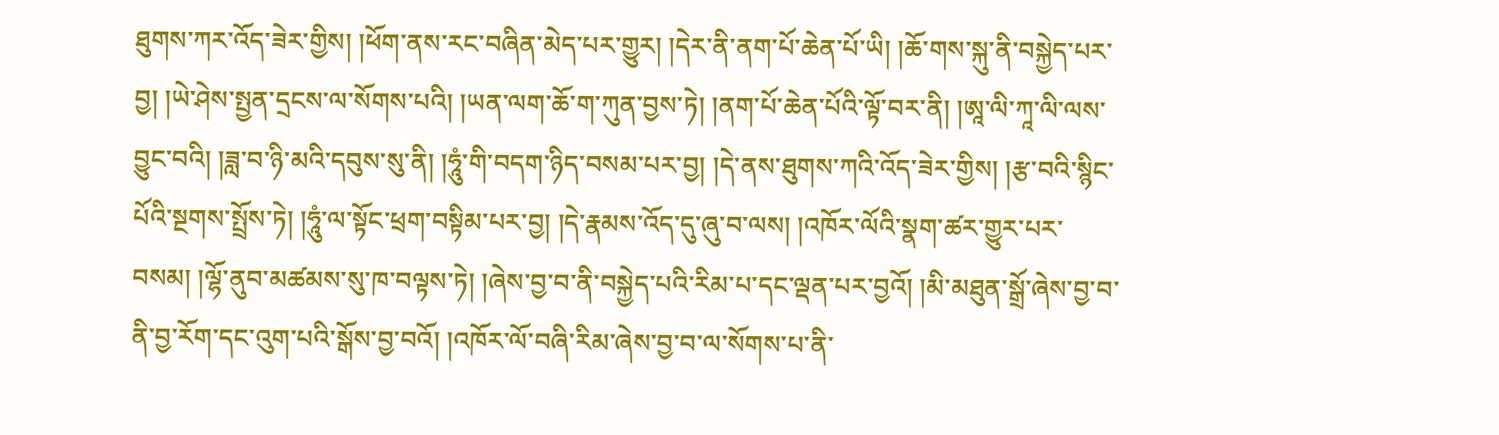ཐུགས་ཀར་འོད་ཟེར་གྱིས། །ཕོག་ནས་རང་བཞིན་མེད་པར་གྱུར། །དེར་ནི་ནག་པོ་ཆེན་པོ་ཡི། །ཆོ་གས་སྐུ་ནི་བསྐྱེད་པར་བྱ། །ཡེ་ཤེས་སྤྱན་དྲངས་ལ་སོགས་པའི། །ཡན་ལག་ཆོ་ག་ཀུན་བྱས་ཏེ། །ནག་པོ་ཆེན་པོའི་ལྟོ་བར་ནི། །ཨཱ་ལི་ཀཱ་ལི་ལས་བྱུང་བའི། །ཟླ་བ་ཉི་མའི་དབུས་སུ་ནི། །ཧཱུཾ་གི་བདག་ཉིད་བསམ་པར་བྱ། །དེ་ནས་ཐུགས་ཀའི་འོད་ཟེར་གྱིས། །རྩ་བའི་སྙིང་པོའི་སྔགས་སྤྲོས་ཏེ། །ཧཱུཾ་ལ་སྟོང་ཕྲག་བསྟིམ་པར་བྱ། །དེ་རྣམས་འོད་དུ་ཞུ་བ་ལས། །འཁོར་ལོའི་སྣག་ཚར་གྱུར་པར་བསམ། །ལྷོ་ནུབ་མཚམས་སུ་ཁ་བལྟས་ཏེ། །ཞེས་བྱ་བ་ནི་བསྐྱེད་པའི་རིམ་པ་དང་ལྡན་པར་བྱའོ། །མི་མཐུན་སྒྲོ་ཞེས་བྱ་བ་ནི་བྱ་རོག་དང་འུག་པའི་སྒོས་བྱ་བའོ། །འཁོར་ལོ་བཞི་རིམ་ཞེས་བྱ་བ་ལ་སོགས་པ་ནི་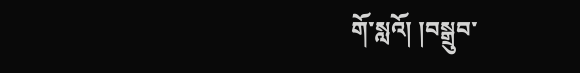གོ་སླའོ། །བསྒྲུབ་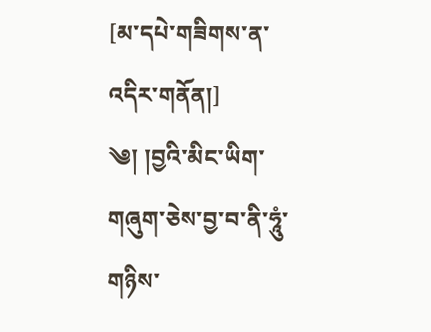[མ་དཔེ་གཟིགས་ན་འདིར་གནོན།]
༄། །བྱའི་མིང་ཡིག་གཞུག་ཅེས་བྱ་བ་ནི་ཧཱུཾ་གཉིས་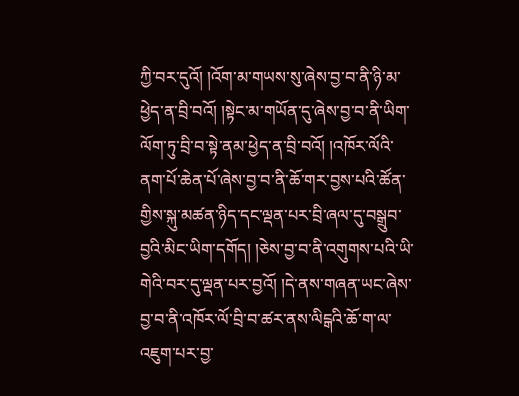ཀྱི་བར་དུའོ། །འོག་མ་གཡས་སུ་ཞེས་བྱ་བ་ནི་ཉི་མ་ཕྱེད་ན་བྲི་བའོ། །སྟེང་མ་གཡོན་དུ་ཞེས་བྱ་བ་ནི་ཡིག་ལོག་ཏུ་བྲི་བ་སྟེ་ནམ་ཕྱེད་ན་བྲི་བའོ། །འཁོར་ལོའི་ནག་པོ་ཆེན་པོ་ཞེས་བྱ་བ་ནི་ཆོ་གར་བྱས་པའི་ཚོན་གྱིས་སྐུ་མཚན་ཉིད་དང་ལྡན་པར་བྲི་ཞལ་དུ་བསྒྲུབ་བྱའི་མིང་ཡིག་དགོད། །ཅེས་བྱ་བ་ནི་འགུགས་པའི་ཡི་གེའི་བར་དུ་ལྡན་པར་བྱའོ། །དེ་ནས་གཞན་ཡང་ཞེས་བྱ་བ་ནི་འཁོར་ལོ་བྲི་བ་ཚར་ནས་ལིངྒའི་ཆོ་ག་ལ་འཇུག་པར་བྱ་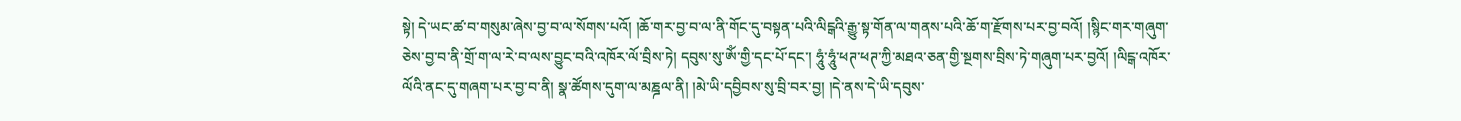སྟེ། དེ་ཡང་ཚ་བ་གསུམ་ཞེས་བྱ་བ་ལ་སོགས་པའོ། །ཆོ་གར་བྱ་བ་ལ་ནི་གོང་དུ་བསྟན་པའི་ལིངྒའི་རྒྱུ་སྟ་གོན་ལ་གནས་པའི་ཆོ་ག་རྫོགས་པར་བྱ་བའོ། །སྙིང་གར་གཞུག་ཅེས་བྱ་བ་ནི་གྲོ་ག་ལ་རེ་བ་ལས་བྱུང་བའི་འཁོར་ལོ་བྲིས་ཏེ། དབུས་སུ་ཨོཾ་གྱི་དང་པོ་དང་། ཧཱུཾ་ཧཱུཾ་ཕཊ་ཕཊ་ཀྱི་མཐའ་ཅན་གྱི་སྔགས་བྲིས་ཏེ་གཞུག་པར་བྱའོ། །ལིངྒ་འཁོར་ལོའི་ནང་དུ་གཞག་པར་བྱ་བ་ནི། སྣ་ཚོགས་དུག་ལ་མཎྜལ་ནི། །མེ་ཡི་དབྱིབས་སུ་བྲི་བར་བྱ། །དེ་ནས་དེ་ཡི་དབུས་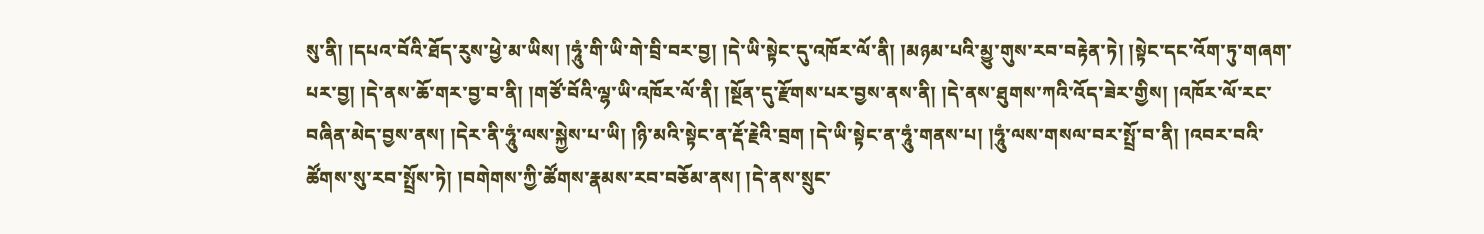སུ་ནི། །དཔའ་བོའི་ཐོད་རུས་ཕྱེ་མ་ཡིས། །ཧཱུཾ་གི་ཡི་གེ་བྲི་བར་བྱ། །དེ་ཡི་སྟེང་དུ་འཁོར་ལོ་ནི། །མཉམ་པའི་མྱུ་གུས་རབ་བརྟེན་ཏེ། །སྟེང་དང་འོག་ཏུ་གཞག་པར་བྱ། །དེ་ནས་ཆོ་གར་བྱ་བ་ནི། །གཙོ་བོའི་ལྷ་ཡི་འཁོར་ལོ་ནི། །སྔོན་དུ་རྫོགས་པར་བྱས་ནས་ནི། །དེ་ནས་ཐུགས་ཀའི་འོད་ཟེར་གྱིས། །འཁོར་ལོ་རང་བཞིན་མེད་བྱས་ནས། །དེར་ནི་ཧཱུཾ་ལས་སྐྱེས་པ་ཡི། །ཉི་མའི་སྟེང་ན་རྡོ་རྗེའི་བྲག །དེ་ཡི་སྟེང་ན་ཧཱུཾ་གནས་པ། །ཧཱུཾ་ལས་གསལ་བར་སྤྲོ་བ་ནི། །འབར་བའི་ཚོགས་སུ་རབ་སྤྲོས་ཏེ། །བགེགས་ཀྱི་ཚོགས་རྣམས་རབ་བཅོམ་ནས། །དེ་ནས་སྲུང་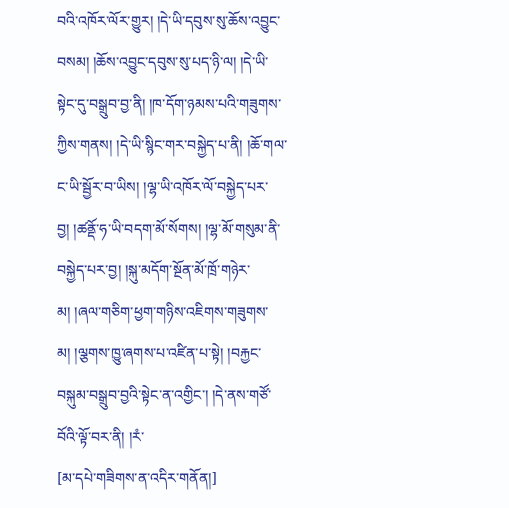བའི་འཁོར་ལོར་གྱུར། །དེ་ཡི་དབུས་སུ་ཆོས་འབྱུང་བསམ། །ཆོས་འབྱུང་དབུས་སུ་པད་ཉི་ལ། །དེ་ཡི་སྟེང་དུ་བསྒྲུབ་བྱ་ནི། །ཁ་དོག་ཉམས་པའི་གཟུགས་ཀྱིས་གནས། །དེ་ཡི་སྙིང་གར་བསྐྱེད་པ་ནི། །ཆོ་གལ་ང་ཡི་སྦྱོར་བ་ཡིས། །ལྷ་ཡི་འཁོར་ལོ་བསྐྱེད་པར་བྱ། །ཚནྡོ་ཧ་ཡི་བདག་མོ་སོགས། །ལྷ་མོ་གསུམ་ནི་བསྐྱེད་པར་བྱ། །སྐུ་མདོག་སྔོན་མོ་ཁྲོ་གཉེར་མ། །ཞལ་གཅིག་ཕྱག་གཉིས་འཇིགས་གཟུགས་མ། །ལྕགས་ཁྱུ་ཞགས་པ་འཛིན་པ་སྟེ། །བརྐྱང་བསྐུམ་བསྒྲུབ་བྱའི་སྟེང་ན་འགྱིང་། །དེ་ནས་གཙོ་བོའི་ལྟོ་བར་ནི། །རཾ་
[མ་དཔེ་གཟིགས་ན་འདིར་གནོན།]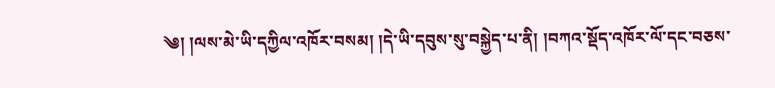༄། །ལས་མེ་ཡི་དཀྱིལ་འཁོར་བསམ། །དེ་ཡི་དབུས་སུ་བསྐྱེད་པ་ནི། །བཀའ་སྡོད་འཁོར་ལོ་དང་བཅས་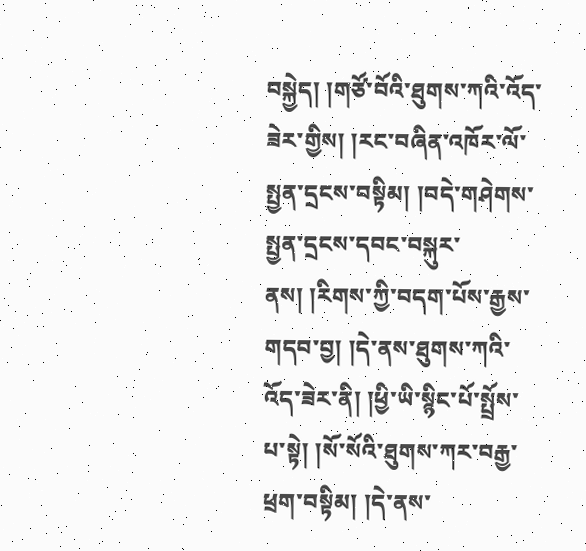བསྐྱེད། །གཙོ་བོའི་ཐུགས་ཀའི་འོད་ཟེར་གྱིས། །རང་བཞིན་འཁོར་ལོ་སྤྱན་དྲངས་བསྟིམ། །བདེ་གཤེགས་སྤྱན་དྲངས་དབང་བསྐུར་ནས། །རིགས་ཀྱི་བདག་པོས་རྒྱས་གདབ་བྱ། །དེ་ནས་ཐུགས་ཀའི་འོད་ཟེར་ནི། །ཕྱི་ཡི་སྙིང་པོ་སྤྲོས་པ་སྟེ། །སོ་སོའི་ཐུགས་ཀར་བརྒྱ་ཕྲག་བསྟིམ། །དེ་ནས་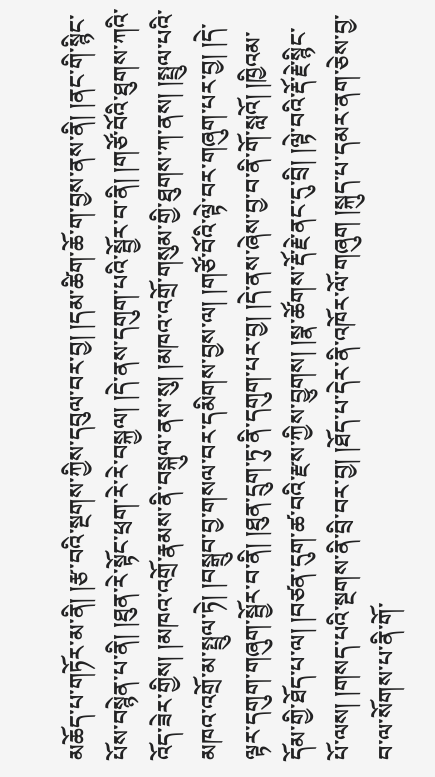མཆོད་པ་གཏོར་མ་ནི། །རྩ་བའི་སྔགས་ཀྱིས་དབུལ་བར་བྱ། །དམ་ཚིག་ཆོ་ག་བྱས་ནས་ནི། །ནང་གི་སྙིང་པོས་བསྙེན་པ་ནི། །ཐུན་རེ་སྟོང་ཕྲག་རེ་རེ་བསྐྱལ། །དེ་ནས་དགུག་པའི་སྦྱོར་བ་ནི། །གཙོ་བོའི་ཐུགས་ཀའི་འོད་ཟེར་གྱིས། །མཁའ་འགྲོ་རྣམས་ནི་བསྐུལ་ནས་སུ། །མཁའ་འགྲོ་གསུམ་གྱི་ཐུགས་ཀ་ནས། །སྤྲུལ་པའི་མཁའ་འགྲོ་མ་སྤྲུལ་ཏེ། །བསྒྲུབ་བྱ་གསལ་བར་དམིགས་བྱས་ལ། །གཙོ་བོའི་ལྟེ་བར་གཞུག་པར་བྱ། །དེ་ལྟར་དགུག་གཞུག་སྦྱོར་བ་ནི། །ཐུན་དྲུག་ཏུ་ནི་དགུག་པར་བྱ། །དེ་ནས་ཞེས་བྱ་བ་ནི་གོ་སླའོ། །ཁྱིའམ་དོམ་གྱི་ཐོད་པ་ལ། །བཙན་དུག་ཚ་བའི་རྫས་ཀྱིས་བྱུགས། །སྣ་ཚོགས་རྡོ་རྗེ་ནང་དུ་བྲི། །ལྟེ་བའི་རྡོ་རྗེ་སྙིང་པོ་ལས། །གསད་པའི་སྔགས་ནི་བྲི་བར་བྱ། །ཐོད་པ་དེར་ནི་འཁོར་ལོ་གཞུག །སྐུད་པ་དམར་ནག་ཅེས་བྱ་བ་ལ་སོགས་པ་ནི་གོ་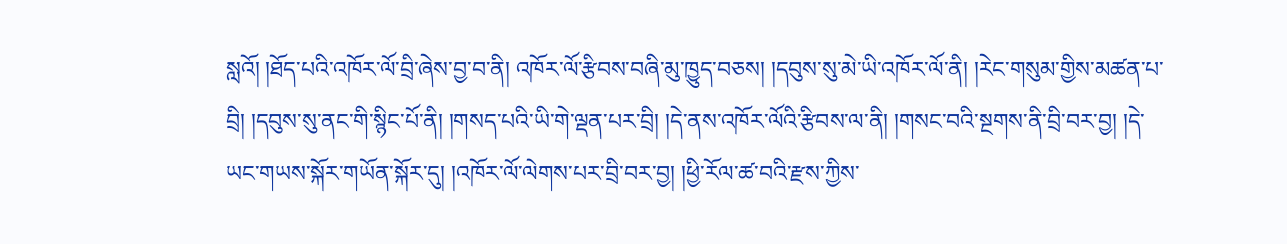སླའོ། །ཐོད་པའི་འཁོར་ལོ་བྲི་ཞེས་བྱ་བ་ནི། འཁོར་ལོ་རྩིབས་བཞི་མུ་ཁྱུད་བཅས། །དབུས་སུ་མེ་ཡི་འཁོར་ལོ་ནི། །རེང་གསུམ་གྱིས་མཚན་པ་བྲི། །དབུས་སུ་ནང་གི་སྙིང་པོ་ནི། །གསད་པའི་ཡི་གེ་ལྡན་པར་བྲི། །དེ་ནས་འཁོར་ལོའི་རྩིབས་ལ་ནི། །གསང་བའི་སྔགས་ནི་བྲི་བར་བྱ། །དེ་ཡང་གཡས་སྐོར་གཡོན་སྐོར་དུ། །འཁོར་ལོ་ལེགས་པར་བྲི་བར་བྱ། །ཕྱི་རོལ་ཚ་བའི་རྫས་ཀྱིས་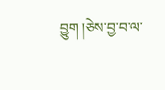བྱུག །ཅེས་བྱ་བ་ལ་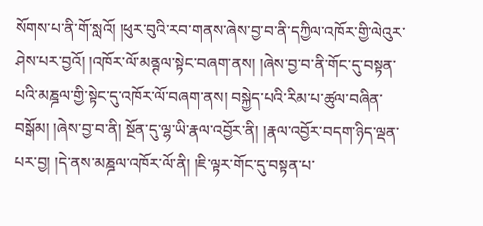སོགས་པ་ནི་གོ་སླའོ། །ཕུར་བུའི་རབ་གནས་ཞེས་བྱ་བ་ནི་དཀྱིལ་འཁོར་གྱི་ལེའུར་ཤེས་པར་བྱའོ། །འཁོར་ལོ་མནྚལ་སྟེང་བཞག་ནས། །ཞེས་བྱ་བ་ནི་གོང་དུ་བསྟན་པའི་མཎྜལ་གྱི་སྟེང་དུ་འཁོར་ལོ་བཞག་ནས། བསྐྱེད་པའི་རིམ་པ་ཚུལ་བཞིན་བསྒོམ། །ཞེས་བྱ་བ་ནི། སྔོན་དུ་ལྷ་ཡི་རྣལ་འབྱོར་ནི། །རྣལ་འབྱོར་བདག་ཉིད་ལྡན་པར་བྱ། །དེ་ནས་མཎྜལ་འཁོར་ལོ་ནི། །ཇི་ལྟར་གོང་དུ་བསྟན་པ་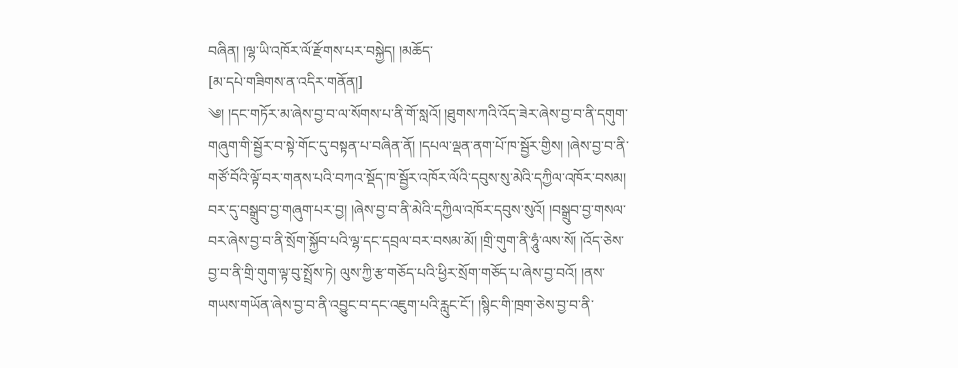བཞིན། །ལྷ་ཡི་འཁོར་ལོ་རྫོགས་པར་བསྐྱེད། །མཆོད་
[མ་དཔེ་གཟིགས་ན་འདིར་གནོན།]
༄། །དང་གཏོར་མ་ཞེས་བྱ་བ་ལ་སོགས་པ་ནི་གོ་སླའོ། །ཐུགས་ཀའི་འོད་ཟེར་ཞེས་བྱ་བ་ནི་དགུག་གཞུག་གི་སྦྱོར་བ་སྟེ་གོང་དུ་བསྟན་པ་བཞིན་ནོ། །དཔལ་ལྡན་ནག་པོ་ཁ་སྦྱོར་གྱིས། །ཞེས་བྱ་བ་ནི་གཙོ་བོའི་ལྟོ་བར་གནས་པའི་བཀའ་སྡོད་ཁ་སྦྱོར་འཁོར་ལོའི་དབུས་སུ་མེའི་དཀྱིལ་འཁོར་བསམ། བར་དུ་བསྒྲུབ་བྱ་གཞུག་པར་བྱ། །ཞེས་བྱ་བ་ནི་མེའི་དཀྱིལ་འཁོར་དབུས་སུའོ། །བསྒྲུབ་བྱ་གསལ་བར་ཞེས་བྱ་བ་ནི་སྲོག་སྐྱོབ་པའི་ལྷ་དང་དབྲལ་བར་བསམ་མོ། །གྲི་གུག་ནི་ཧཱུཾ་ལས་སོ། །འོད་ཅེས་བྱ་བ་ནི་གྲི་གུག་ལྟ་བུ་སྤྲོས་ཏེ། ལུས་ཀྱི་རྩ་གཅོད་པའི་ཕྱིར་སྲོག་གཅོད་པ་ཞེས་བྱ་བའོ། །ནས་གཡས་གཡོན་ཞེས་བྱ་བ་ནི་འབྱུང་བ་དང་འཇུག་པའི་རླུང་ངོ་། །སྙིང་གི་ཁྲག་ཅེས་བྱ་བ་ནི་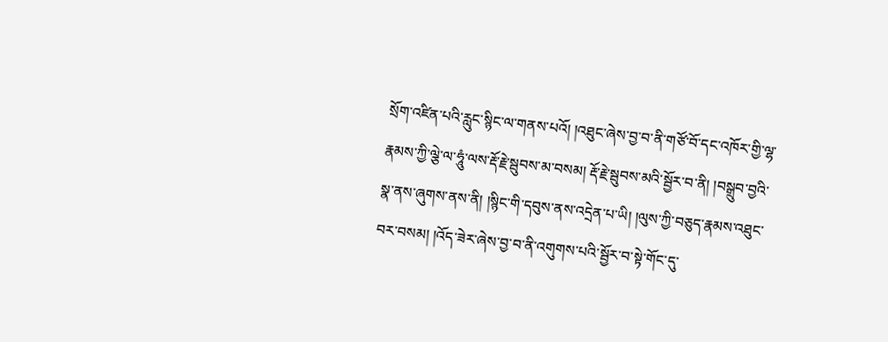སྲོག་འཛིན་པའི་རླུང་སྙིང་ལ་གནས་པའོ། །འཐུང་ཞེས་བྱ་བ་ནི་གཙོ་བོ་དང་འཁོར་གྱི་ལྷ་རྣམས་ཀྱི་ལྕེ་ལ་ཧཱུཾ་ལས་རྡོ་རྗེ་སྦུབས་མ་བསམ། རྡོ་རྗེ་སྦུབས་མའི་སྦྱོར་བ་ནི། །བསྒྲུབ་བྱའི་སྣ་ནས་ཞུགས་ནས་ནི། །སྙིང་གི་དབུས་ནས་འདྲེན་པ་ཡི། །ལུས་ཀྱི་བཅུད་རྣམས་འཐུང་བར་བསམ། །འོད་ཟེར་ཞེས་བྱ་བ་ནི་འགུགས་པའི་སྦྱོར་བ་སྟེ་གོང་དུ་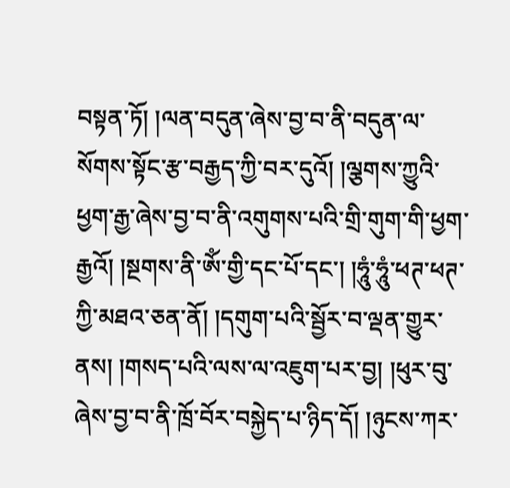བསྟན་ཏོ། །ལན་བདུན་ཞེས་བྱ་བ་ནི་བདུན་ལ་སོགས་སྟོང་རྩ་བརྒྱད་ཀྱི་བར་དུའོ། །ལྕགས་ཀྱུའི་ཕྱག་རྒྱ་ཞེས་བྱ་བ་ནི་འགུགས་པའི་གྲི་གུག་གི་ཕྱག་རྒྱའོ། །སྔགས་ནི་ཨོཾ་གྱི་དང་པོ་དང་། །ཧཱུཾ་ཧཱུཾ་ཕཊ་ཕཊ་ཀྱི་མཐའ་ཅན་ནོ། །དགུག་པའི་སྦྱོར་བ་ལྡན་གྱུར་ནས། །གསད་པའི་ལས་ལ་འཇུག་པར་བྱ། །ཕུར་བུ་ཞེས་བྱ་བ་ནི་ཁྲོ་བོར་བསྐྱེད་པ་ཉིད་དོ། །ཉུངས་ཀར་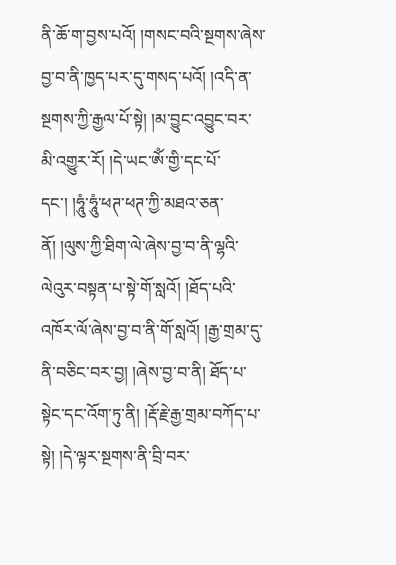ནི་ཆོ་ག་བྱས་པའོ། །གསང་བའི་སྔགས་ཞེས་བྱ་བ་ནི་ཁྱད་པར་དུ་གསད་པའོ། །འདི་ན་སྔགས་ཀྱི་རྒྱལ་པོ་སྟེ། །མ་བྱུང་འབྱུང་བར་མི་འགྱུར་རོ། །དེ་ཡང་ཨོཾ་གྱི་དང་པོ་དང་། །ཧཱུཾ་ཧཱུཾ་ཕཊ་ཕཊ་ཀྱི་མཐའ་ཅན་ནོ། །ལུས་ཀྱི་ཐིག་ལེ་ཞེས་བྱ་བ་ནི་ལྷའི་ལེའུར་བསྟན་པ་སྟེ་གོ་སླའོ། །ཐོད་པའི་འཁོར་ལོ་ཞེས་བྱ་བ་ནི་གོ་སླའོ། །རྒྱ་གྲམ་དུ་ནི་བཅིང་བར་བྱ། །ཞེས་བྱ་བ་ནི། ཐོད་པ་སྟེང་དང་འོག་ཏུ་ནི། །རྡོ་རྗེ་རྒྱ་གྲམ་བཀོད་པ་སྟེ། །དེ་ལྟར་སྔགས་ནི་བྲི་བར་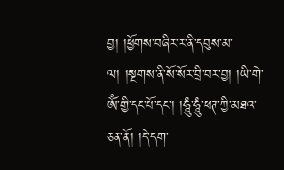བྱ། །ཕྱོགས་བཞིར་ར་ནི་དབུས་མ་ལ། །སྔགས་ནི་སོ་སོར་བྲི་བར་བྱ། །ཡི་གེ་ཨོཾ་གྱི་དང་པོ་དང་། །ཧཱུཾ་ཧཱུཾ་ཕཊ་ཀྱི་མཐའ་ཅན་ནོ། །དེ་དག་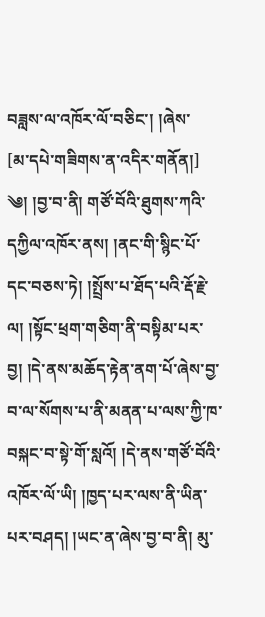བཟླས་ལ་འཁོར་ལོ་བཅིང་། །ཞེས་
[མ་དཔེ་གཟིགས་ན་འདིར་གནོན།]
༄། །བྱ་བ་ནི། གཙོ་བོའི་ཐུགས་ཀའི་དཀྱིལ་འཁོར་ནས། །ནང་གི་སྙིང་པོ་དང་བཅས་ཏེ། །སྤྲོས་པ་ཐོད་པའི་རྡོ་རྗེ་ལ། །སྟོང་ཕྲག་གཅིག་ནི་བསྟིམ་པར་བྱ། །དེ་ནས་མཆོད་རྟེན་ནག་པོ་ཞེས་བྱ་བ་ལ་སོགས་པ་ནི་མནན་པ་ལས་ཀྱི་ཁ་བསྐང་བ་སྟེ་གོ་སླའོ། །དེ་ནས་གཙོ་བོའི་འཁོར་ལོ་ཡི། །ཁྱད་པར་ལས་ནི་ཡིན་པར་བཤད། །ཡང་ན་ཞེས་བྱ་བ་ནི། མུ་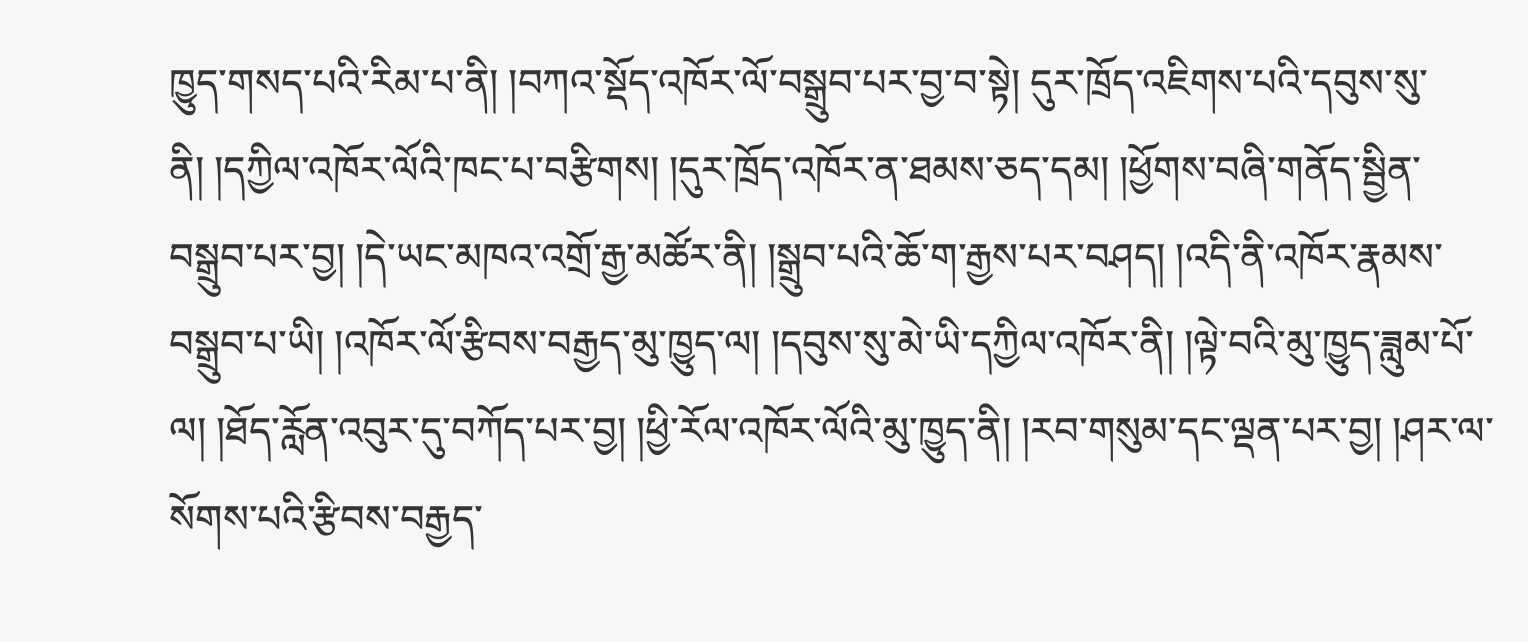ཁྱུད་གསད་པའི་རིམ་པ་ནི། །བཀའ་སྡོད་འཁོར་ལོ་བསྒྲུབ་པར་བྱ་བ་སྟེ། དུར་ཁྲོད་འཇིགས་པའི་དབུས་སུ་ནི། །དཀྱིལ་འཁོར་ལོའི་ཁང་པ་བརྩིགས། །དུར་ཁྲོད་འཁོར་ན་ཐམས་ཅད་དམ། །ཕྱོགས་བཞི་གནོད་སྦྱིན་བསྒྲུབ་པར་བྱ། །དེ་ཡང་མཁའ་འགྲོ་རྒྱ་མཚོར་ནི། །སྒྲུབ་པའི་ཆོ་ག་རྒྱས་པར་བཤད། །འདི་ནི་འཁོར་རྣམས་བསྒྲུབ་པ་ཡི། །འཁོར་ལོ་རྩིབས་བརྒྱད་མུ་ཁྱུད་ལ། །དབུས་སུ་མེ་ཡི་དཀྱིལ་འཁོར་ནི། །ལྟེ་བའི་མུ་ཁྱུད་ཟླུམ་པོ་ལ། །ཐོད་རློན་འབུར་དུ་བཀོད་པར་བྱ། །ཕྱི་རོལ་འཁོར་ལོའི་མུ་ཁྱུད་ནི། །རབ་གསུམ་དང་ལྡན་པར་བྱ། །ཤར་ལ་སོགས་པའི་རྩིབས་བརྒྱད་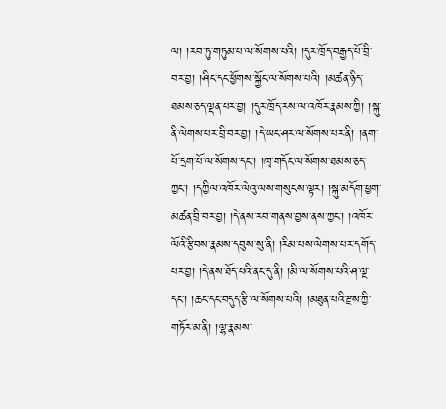ལ། །རབ་ཏུ་གཏུམ་པ་ལ་སོགས་པའི། །དུར་ཁྲོད་བརྒྱད་པོ་བྲི་བར་བྱ། །ཤིང་དང་ཕྱོགས་སྐྱོང་ལ་སོགས་པའི། །མཚན་ཉིད་ཐམས་ཅད་ལྡན་པར་བྱ། །དུར་ཁྲོད་རས་ལ་འཁོར་རྣམས་ཀྱི། །སྐུ་ནི་ལེགས་པར་བྲི་བར་བྱ། །དེ་ཡང་ཤར་ལ་སོགས་པར་ནི། །ནག་པོ་དྲག་པོ་ལ་སོགས་དང་། །ཁྭ་གདོང་ལ་སོགས་ཐམས་ཅད་ཀྱང་། །དཀྱིལ་འཁོར་ལེའུ་ལས་གསུངས་ལྟར། །སྐུ་མདོག་ཕྱག་མཚན་བྲི་བར་བྱ། །དེ་ནས་རབ་གནས་བྱས་ནས་ཀྱང་། །འཁོར་ལོའི་རྩིབས་རྣམས་དབུས་སུ་ནི། །རིམ་པས་ལེགས་པར་དགོད་པར་བྱ། །དེ་ནས་ཐོད་པའི་ནང་དུ་ནི། །མི་ལ་སོགས་པའི་ཤ་ལྔ་དང་། །ཆང་དང་བདུད་རྩི་ལ་སོགས་པའི། །མཐུན་པའི་རྫས་ཀྱི་གཏོར་མ་ནི། །ལྷ་རྣམས་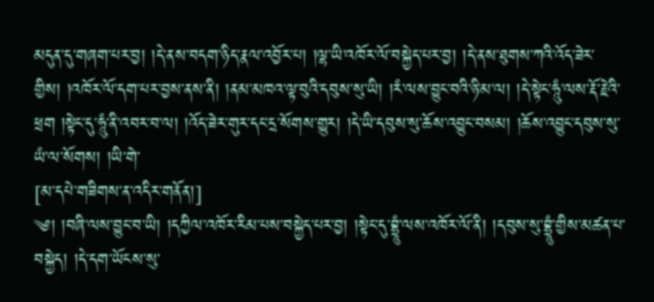མདུན་དུ་གཞག་པར་བྱ། །དེ་ནས་བདག་ཉིད་རྣལ་འབྱོར་པ། །ལྷ་ཡི་འཁོར་ལོ་བསྐྱེད་པར་བྱ། །དེ་ནས་ཐུགས་ཀའི་འོད་ཟེར་གྱིས། །འཁོར་ལོ་དག་པར་བྱས་ནས་ནི། །ནམ་མཁའ་ལྟ་བུའི་དབུས་སུ་ཡི། །རཾ་ལས་བྱུང་བའི་ཉི་མ་ལ། །དེ་སྟེང་ཧཱུཾ་ལས་རྡོ་རྗེའི་ཕྲག །སྟེང་དུ་ཧཱུཾ་ནི་འབར་བ་ལ། །འོད་ཟེར་གུར་དང་དྲ་སོགས་གྱུར། །དེ་ཡི་དབུས་སུ་ཆོས་འབྱུང་བསམ། །ཆོས་འབྱུང་དབུས་སུ་ཡཾ་ལ་སོགས། །ཡི་གེ་
[མ་དཔེ་གཟིགས་ན་འདིར་གནོན།]
༄། །བཞི་ལས་བྱུང་བ་ཡི། །དཀྱིལ་འཁོར་རིམ་པས་བསྐྱེད་པར་བྱ། །སྟེང་དུ་བྷྲཱུཾ་ལས་འཁོར་ལོ་ནི། །དབུས་སུ་བྷྲཱུཾ་གྱིས་མཚན་པ་བསྐྱེད། །དེ་དག་ཡོངས་སུ་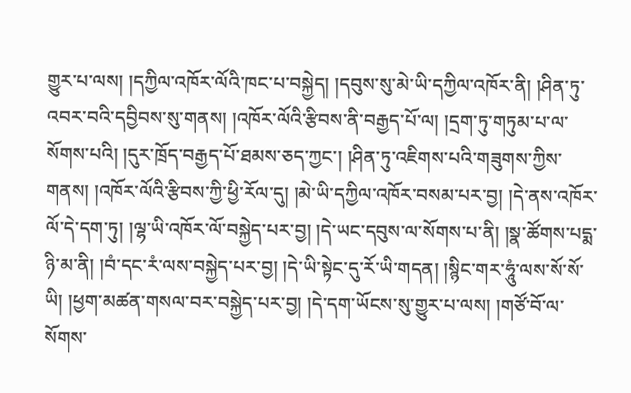གྱུར་པ་ལས། །དཀྱིལ་འཁོར་ལོའི་ཁང་པ་བསྐྱེད། །དབུས་སུ་མེ་ཡི་དཀྱིལ་འཁོར་ནི། །ཤིན་ཏུ་འབར་བའི་དབྱིབས་སུ་གནས། །འཁོར་ལོའི་རྩིབས་ནི་བརྒྱད་པོ་ལ། །དྲག་ཏུ་གཏུམ་པ་ལ་སོགས་པའི། །དུར་ཁྲོད་བརྒྱད་པོ་ཐམས་ཅད་ཀྱང་། །ཤིན་ཏུ་འཇིགས་པའི་གཟུགས་ཀྱིས་གནས། །འཁོར་ལོའི་རྩིབས་ཀྱི་ཕྱི་རོལ་དུ། །མེ་ཡི་དཀྱིལ་འཁོར་བསམ་པར་བྱ། །དེ་ནས་འཁོར་ལོ་དེ་དག་ཏུ། །ལྷ་ཡི་འཁོར་ལོ་བསྐྱེད་པར་བྱ། །དེ་ཡང་དབུས་ལ་སོགས་པ་ནི། །སྣ་ཚོགས་པདྨ་ཉི་མ་ནི། །བཾ་དང་རཾ་ལས་བསྐྱེད་པར་བྱ། །དེ་ཡི་སྟེང་དུ་རོ་ཡི་གདན། །སྙིང་གར་ཧཱུཾ་ལས་སོ་སོ་ཡི། །ཕྱག་མཚན་གསལ་བར་བསྐྱེད་པར་བྱ། །དེ་དག་ཡོངས་སུ་གྱུར་པ་ལས། །གཙོ་བོ་ལ་སོགས་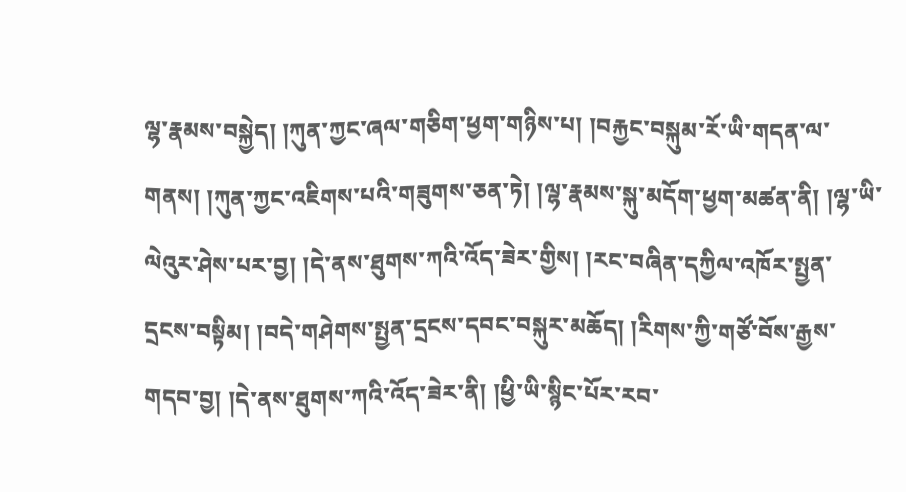ལྷ་རྣམས་བསྐྱེད། །ཀུན་ཀྱང་ཞལ་གཅིག་ཕྱག་གཉིས་པ། །བརྐྱང་བསྐུམ་རོ་ཡི་གདན་ལ་གནས། །ཀུན་ཀྱང་འཇིགས་པའི་གཟུགས་ཅན་ཏེ། །ལྷ་རྣམས་སྐུ་མདོག་ཕྱག་མཚན་ནི། །ལྷ་ཡི་ལེའུར་ཤེས་པར་བྱ། །དེ་ནས་ཐུགས་ཀའི་འོད་ཟེར་གྱིས། །རང་བཞིན་དཀྱིལ་འཁོར་སྤྱན་དྲངས་བསྟིམ། །བདེ་གཤེགས་སྤྱན་དྲངས་དབང་བསྐུར་མཆོད། །རིགས་ཀྱི་གཙོ་བོས་རྒྱས་གདབ་བྱ། །དེ་ནས་ཐུགས་ཀའི་འོད་ཟེར་ནི། །ཕྱི་ཡི་སྙིང་པོར་རབ་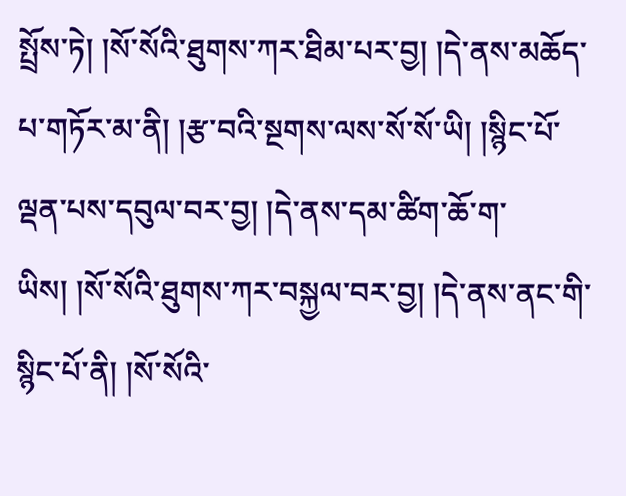སྤྲོས་ཏེ། །སོ་སོའི་ཐུགས་ཀར་ཐིམ་པར་བྱ། །དེ་ནས་མཆོད་པ་གཏོར་མ་ནི། །རྩ་བའི་སྔགས་ལས་སོ་སོ་ཡི། །སྙིང་པོ་ལྡན་པས་དབུལ་བར་བྱ། །དེ་ནས་དམ་ཚིག་ཆོ་ག་ཡིས། །སོ་སོའི་ཐུགས་ཀར་བསྐྱལ་བར་བྱ། །དེ་ནས་ནང་གི་སྙིང་པོ་ནི། །སོ་སོའི་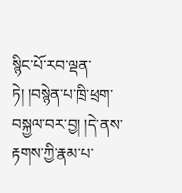སྙིང་པོ་རབ་ལྡན་ཏེ། །བསྙེན་པ་ཁྲི་ཕྲག་བསྐྱལ་བར་བྱ། །དེ་ནས་རྟགས་ཀྱི་རྣམ་པ་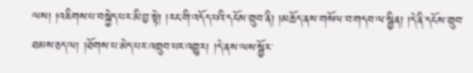ལས། །འཇིགས་པ་བསྐྱེད་པར་མི་བྱ་སྟེ། །རང་གི་འདོད་པའི་དངོས་གྲུབ་ནི། །མཆོད་ནས་གསོལ་བ་གདབ་ལ་སྦྱིན། །དེ་ནི་དངོས་གྲུབ་ཐམས་ཅད་ལ། །ཐོགས་པ་མེད་པར་འགྲུབ་པར་འགྱུར། །དེ་ནས་ལས་སྦྱོར་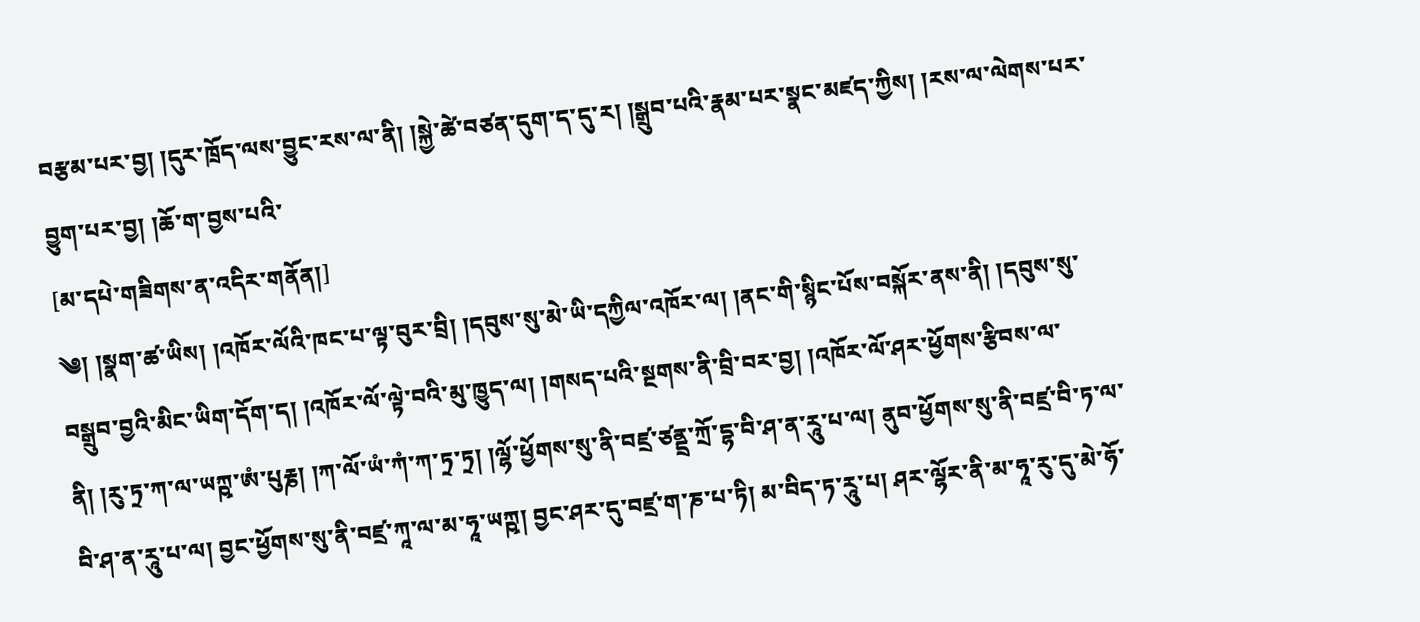བརྩམ་པར་བྱ། །དུར་ཁྲོད་ལས་བྱུང་རས་ལ་ནི། །སྐྱེ་ཚེ་བཙན་དུག་ད་དུ་ར། །སྒྲུབ་པའི་རྣམ་པར་སྣང་མཛད་ཀྱིས། །རས་ལ་ལེགས་པར་བྱུག་པར་བྱ། །ཆོ་ག་བྱས་པའི་
[མ་དཔེ་གཟིགས་ན་འདིར་གནོན།]
༄། །སྣག་ཚ་ཡིས། །འཁོར་ལོའི་ཁང་པ་ལྟ་བུར་བྲི། །དབུས་སུ་མེ་ཡི་དཀྱིལ་འཁོར་ལ། །ནང་གི་སྙིང་པོས་བསྐོར་ནས་ནི། །དབུས་སུ་བསྒྲུབ་བྱའི་མིང་ཡིག་དོག་ད། །འཁོར་ལོ་ལྟེ་བའི་མུ་ཁྱུད་ལ། །གསད་པའི་སྔགས་ནི་བྲི་བར་བྱ། །འཁོར་ལོ་ཤར་ཕྱོགས་རྩིབས་ལ་ནི། །རུ་ཏྲ་ཀ་ལ་ཡཀྵ་ཨཾ་པུརྞ། །ཀ་ལོ་ཡཾ་ཀཾ་ཀ་ཏྲ་ཏྲ། །ལྷོ་ཕྱོགས་སུ་ནི་བཛྲ་ཙནྡྲ་ཀྲོ་དྷ་བི་ཤ་ན་རཱུ་པ་ལ། ནུབ་ཕྱོགས་སུ་ནི་བཛྲ་བི་ཏ་ལ་བི་ཤ་ན་རཱུ་པ་ལ། བྱང་ཕྱོགས་སུ་ནི་བཛྲ་ཀཱ་ལ་མ་ཧཱ་ཡཀྵ། བྱང་ཤར་དུ་བཛྲ་ག་ཎ་པ་ཏི། མ་བིད་ཏ་རཱུ་པ། ཤར་ལྷོར་ནི་མ་ཧཱ་རུ་དུ་མེ་ཧོ་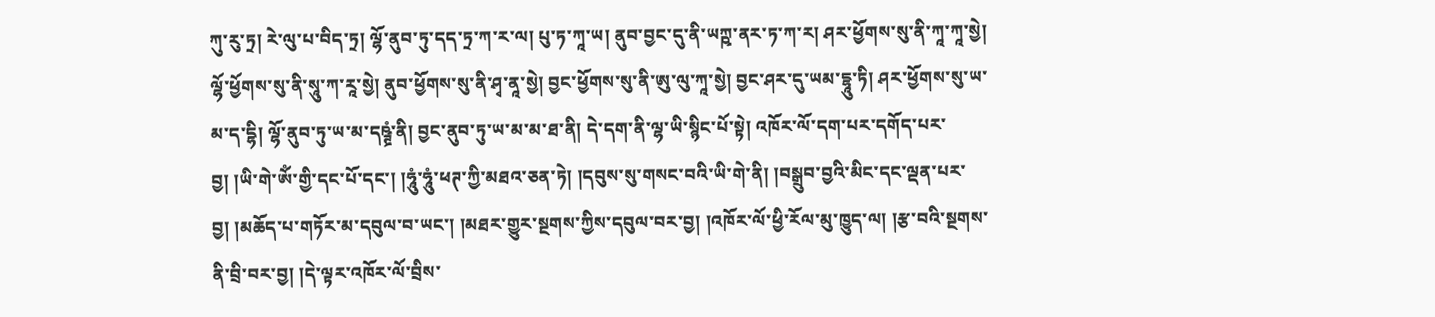ཀུ་རུ་ཏྲ། རེ་ལུ་པ་བིད་ཏྲ། ལྷོ་ནུབ་ཏུ་དད་ཏྲ་ཀ་ར་ལ། པུ་ཏ་ཀཱ་ཡ། ནུབ་བྱང་དུ་ནི་ཡཀྵ་ནར་ཏ་ཀ་ར། ཤར་ཕྱོགས་སུ་ནི་ཀཱ་ཀཱ་སྱེ། ལྷོ་ཕྱོགས་སུ་ནི་སཱུ་ཀ་རཱ་སྱེ། ནུབ་ཕྱོགས་སུ་ནི་ཤྭ་ནཱ་སྱེ། བྱང་ཕྱོགས་སུ་ནི་ཨུ་ལུ་ཀཱ་སྱེ། བྱང་ཤར་དུ་ཡམ་དྷཱུ་ཏི། ཤར་ཕྱོགས་སུ་ཡ་མ་ད་དྷི། ལྷོ་ནུབ་ཏུ་ཡ་མ་དཥྚྲཾ་ནི། བྱང་ནུབ་ཏུ་ཡ་མ་མ་ཐ་ནི། དེ་དག་ནི་ལྷ་ཡི་སྙིང་པོ་སྟེ། འཁོར་ལོ་དག་པར་དགོད་པར་བྱ། །ཡི་གེ་ཨོཾ་གྱི་དང་པོ་དང་། །ཧཱུཾ་ཧཱུཾ་ཕཊ་ཀྱི་མཐའ་ཅན་ཏེ། །དབུས་སུ་གསང་བའི་ཡི་གེ་ནི། །བསྒྲུབ་བྱའི་མིང་དང་ལྡན་པར་བྱ། །མཆོད་པ་གཏོར་མ་དབུལ་བ་ཡང་། །མཐར་གྱུར་སྔགས་ཀྱིས་དབུལ་བར་བྱ། །འཁོར་ལོ་ཕྱི་རོལ་མུ་ཁྱུད་ལ། །རྩ་བའི་སྔགས་ནི་བྲི་བར་བྱ། །དེ་ལྟར་འཁོར་ལོ་བྲིས་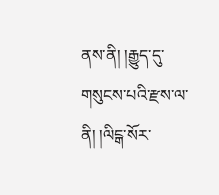ནས་ནི། །རྒྱུད་དུ་གསུངས་པའི་རྫས་ལ་ནི། །ལིངྒ་སོར་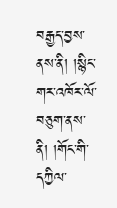བརྒྱད་བྱས་ནས་ནི། །སྙིང་གར་འཁོར་ལོ་བཅུག་ནས་ནི། །གོང་གི་དཀྱིལ་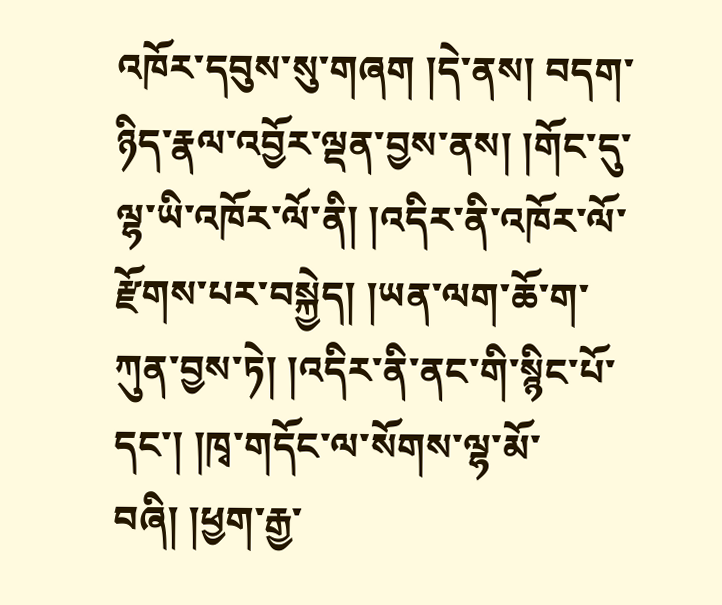འཁོར་དབུས་སུ་གཞག །དེ་ནས། བདག་ཉིད་རྣལ་འབྱོར་ལྡན་བྱས་ནས། །གོང་དུ་ལྷ་ཡི་འཁོར་ལོ་ནི། །འདིར་ནི་འཁོར་ལོ་རྫོགས་པར་བསྐྱེད། །ཡན་ལག་ཆོ་ག་ཀུན་བྱས་ཏེ། །འདིར་ནི་ནང་གི་སྙིང་པོ་དང་། །ཁྭ་གདོང་ལ་སོགས་ལྷ་མོ་བཞི། །ཕྱག་རྒྱ་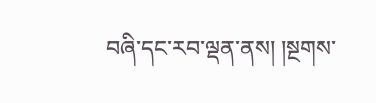བཞི་དང་རབ་ལྡན་ནས། །སྔགས་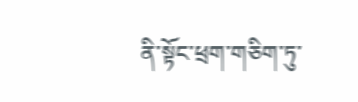ནི་སྟོང་ཕྲག་གཅིག་ཏུ་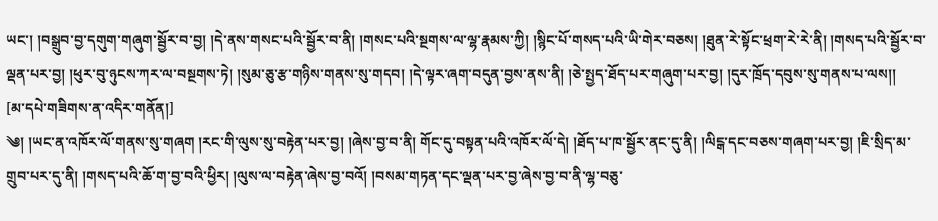ཡང་། །བསྒྲུབ་བྱ་དགུག་གཞུག་སྦྱོར་བ་བྱ། །དེ་ནས་གསང་པའི་སྦྱོར་བ་ནི། །གསང་པའི་སྔགས་ལ་ལྷ་རྣམས་ཀྱི། །སྙིང་པོ་གསད་པའི་ཡི་གེར་བཅས། །ཐུན་རེ་སྟོང་ཕྲག་རེ་རེ་ནི། །གསད་པའི་སྦྱོར་བ་ལྡན་པར་བྱ། །ཕུར་བུ་ཉུངས་ཀར་ལ་བསྔགས་ཏེ། །སུམ་ཅུ་རྩ་གཉིས་གནས་སུ་གདབ། །དེ་ལྟར་ཞག་བདུན་བྱས་ནས་ནི། །ཅེ་སྤྱད་ཐོད་པར་གཞུག་པར་བྱ། །དུར་ཁྲོད་དབུས་སུ་གནས་པ་ལས།།
[མ་དཔེ་གཟིགས་ན་འདིར་གནོན།]
༄། །ཡང་ན་འཁོར་ལོ་གནས་སུ་གཞག །རང་གི་ལུས་སུ་བརྟེན་པར་བྱ། །ཞེས་བྱ་བ་ནི། གོང་དུ་བསྟན་པའི་འཁོར་ལོ་དེ། །ཐོད་པ་ཁ་སྦྱོར་ནང་དུ་ནི། །ལིངྒ་དང་བཅས་གཞག་པར་བྱ། །ཇི་སྲིད་མ་གྲུབ་པར་དུ་ནི། །གསད་པའི་ཆོ་ག་བྱ་བའི་ཕྱིར། །ལུས་ལ་བརྟེན་ཞེས་བྱ་བའོ། །བསམ་གཏན་དང་ལྡན་པར་བྱ་ཞེས་བྱ་བ་ནི་ལྷ་བཅུ་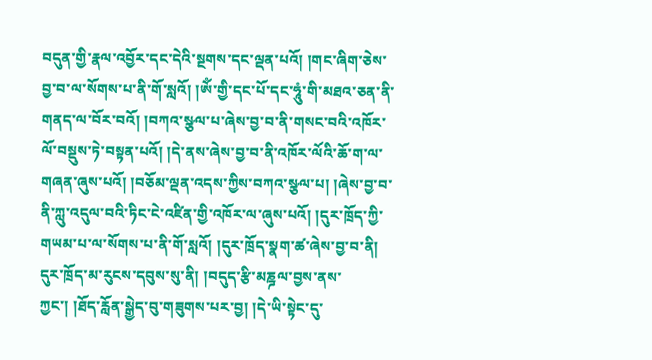བདུན་གྱི་རྣལ་འབྱོར་དང་དེའི་སྔགས་དང་ལྡན་པའོ། །གང་ཞིག་ཅེས་བྱ་བ་ལ་སོགས་པ་ནི་གོ་སླའོ། །ཨོཾ་གྱི་དང་པོ་དང་ཧཱུཾ་གི་མཐའ་ཅན་ནི་གནད་ལ་བོར་བའོ། །བཀའ་སྩལ་པ་ཞེས་བྱ་བ་ནི་གསང་བའི་འཁོར་ལོ་བསྡུས་ཏེ་བསྟན་པའོ། །དེ་ནས་ཞེས་བྱ་བ་ནི་འཁོར་ལོའི་ཆོ་ག་ལ་གཞན་ཞུས་པའོ། །བཅོམ་ལྡན་འདས་ཀྱིས་བཀའ་སྩལ་པ། །ཞེས་བྱ་བ་ནི་ཀླུ་འདུལ་བའི་ཏིང་ངེ་འཛིན་གྱི་འཁོར་ལ་ཞུས་པའོ། །དུར་ཁྲོད་ཀྱི་གཡམ་པ་ལ་སོགས་པ་ནི་གོ་སླའོ། །དུར་ཁྲོད་སྣག་ཚ་ཞེས་བྱ་བ་ནི། དུར་ཁྲོད་མ་རུངས་དབུས་སུ་ནི། །བདུད་རྩི་མཎྜལ་བྱས་ནས་ཀྱང་། །ཐོད་རློན་སྒྱེད་བུ་གཟུགས་པར་བྱ། །དེ་ཡི་སྟེང་དུ་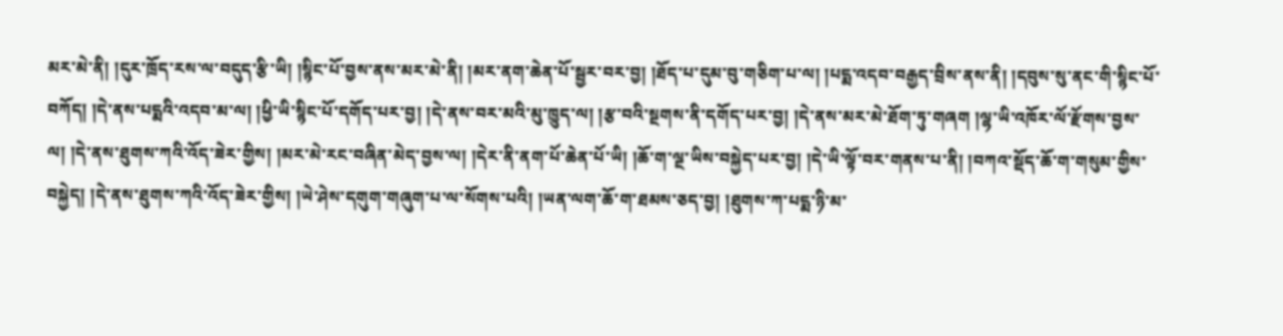མར་མེ་ནི། །དུར་ཁྲོད་རས་ལ་བདུད་རྩི་ཡི། །སྙིང་པོ་བྱས་ནས་མར་མེ་ནི། །མར་ནག་ཆེན་པོ་སྦྱར་བར་བྱ། །ཐོད་པ་དུམ་བུ་གཅིག་པ་ལ། །པདྨ་འདབ་བརྒྱད་བྲིས་ནས་ནི། །དབུས་སུ་ནང་གི་སྙིང་པོ་བཀོད། །དེ་ནས་པདྨའི་འདབ་མ་ལ། །ཕྱི་ཡི་སྙིང་པོ་དགོད་པར་བྱ། །དེ་ནས་བར་མའི་མུ་ཁྱུད་ལ། །རྩ་བའི་སྔགས་ནི་དགོད་པར་བྱ། །དེ་ནས་མར་མེ་ཐོག་ཏུ་གཞག །ལྷ་ཡི་འཁོར་ལོ་རྫོགས་བྱས་ལ། །དེ་ནས་ཐུགས་ཀའི་འོད་ཟེར་གྱིས། །མར་མེ་རང་བཞིན་མེད་བྱས་ལ། །དེར་ནི་ནག་པོ་ཆེན་པོ་ཡི། །ཆོ་ག་ལྔ་ཡིས་བསྐྱེད་པར་བྱ། །དེ་ཡི་ལྟོ་བར་གནས་པ་ནི། །བཀའ་སྡོད་ཆོ་ག་གསུམ་གྱིས་བསྐྱེད། །དེ་ནས་ཐུགས་ཀའི་འོད་ཟེར་གྱིས། །ཡེ་ཤེས་དགུག་གཞུག་པ་ལ་སོགས་པའི། །ཡན་ལག་ཆོ་ག་ཐམས་ཅད་བྱ། །ཐུགས་ཀ་པདྨ་ཉི་མ་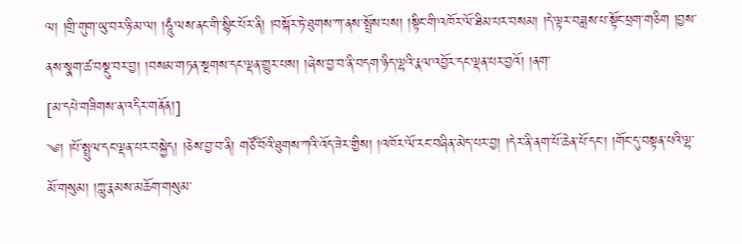ལ། །གྲི་གུག་ཡུ་བར་ཉི་མ་ལ། །ཧཱུཾ་ལས་ནང་གི་སྙིང་པོར་ནི། །བསྐོར་ཏེ་ཐུགས་ཀ་ནས་སྤྲོས་པས། །སྟིང་གི་འཁོར་ལོ་ཐིམ་པར་བསམ། །དེ་ལྟར་བཟླས་པ་སྟོང་ཕྲག་གཅིག །བྱས་ནས་སྣག་ཚ་བསྡུ་བར་བྱ། །བསམ་གཏན་སྔགས་དང་ལྡན་གྱུར་པས། །ཞེས་བྱ་བ་ནི་བདག་ཉིད་ལྷའི་རྣལ་འབྱོར་དང་ལྡན་པར་བྱའོ། །ནག་
[མ་དཔེ་གཟིགས་ན་འདིར་གནོན།]
༄། །པོ་སྤྲུལ་དང་ལྡན་པར་བསྐྱེད། །ཅེས་བྱ་བ་ནི། གཙོ་བོའི་ཐུགས་ཀའི་འོད་ཟེར་གྱིས། །འཁོར་ལོ་རང་བཞིན་མེད་པར་བྱ། །དེར་ནི་ནག་པོ་ཆེན་པོ་དང་། །གོང་དུ་བསྟན་པའི་ལྷ་མོ་གསུམ། །ཀླུ་རྣམས་མཆོག་གསུམ་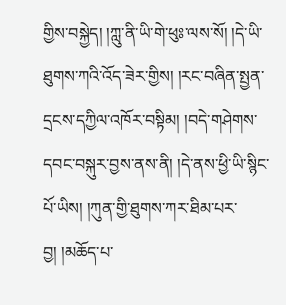གྱིས་བསྐྱེད། །ཀླུ་ནི་ཡི་གེ་ཕུཿ་ལས་སོ། །དེ་ཡི་ཐུགས་ཀའི་འོད་ཟེར་གྱིས། །རང་བཞིན་སྤྱན་དྲངས་དཀྱིལ་འཁོར་བསྟིམ། །བདེ་གཤེགས་དབང་བསྐུར་བྱས་ནས་ནི། །དེ་ནས་ཕྱི་ཡི་སྙིང་པོ་ཡིས། །ཀུན་གྱི་ཐུགས་ཀར་ཐིམ་པར་བྱ། །མཆོད་པ་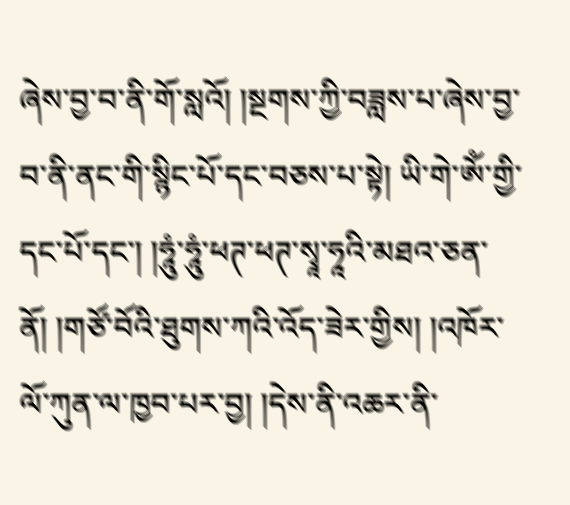ཞེས་བྱ་བ་ནི་གོ་སླའོ། །སྔགས་ཀྱི་བཟླས་པ་ཞེས་བྱ་བ་ནི་ནང་གི་སྙིང་པོ་དང་བཅས་པ་སྟེ། ཡི་གེ་ཨོཾ་གྱི་དང་པོ་དང་། །ཧཱུཾ་ཧཱུཾ་ཕཊ་ཕཊ་སྭཱ་ཧཱའི་མཐའ་ཅན་ནོ། །གཙོ་བོའི་ཐུགས་ཀའི་འོད་ཟེར་གྱིས། །འཁོར་ལོ་ཀུན་ལ་ཁྱབ་པར་བྱ། །དེས་ནི་འཆར་ནི་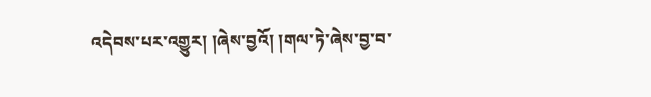འདེབས་པར་འགྱུར། །ཞེས་བྱའོ། །གལ་ཏེ་ཞེས་བྱ་བ་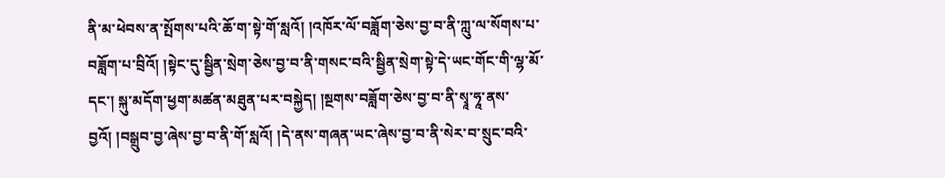ནི་མ་ཕེབས་ན་སྤོགས་པའི་ཆོ་ག་སྟེ་གོ་སླའོ། །འཁོར་ལོ་བཟློག་ཅེས་བྱ་བ་ནི་ཀླུ་ལ་སོགས་པ་བཟློག་པ་བྲིའོ། །སྟེང་དུ་སྦྱིན་སྲེག་ཅེས་བྱ་བ་ནི་གསང་བའི་སྦྱིན་སྲེག་སྟེ་དེ་ཡང་གོང་གི་ལྷ་མོ་དང་། སྐུ་མདོག་ཕྱག་མཚན་མཐུན་པར་བསྐྱེད། །སྔགས་བཟློག་ཅེས་བྱ་བ་ནི་སྭཱ་ཧཱ་ནས་བྱའོ། །བསྒྲུབ་བྱ་ཞེས་བྱ་བ་ནི་གོ་སླའོ། །དེ་ནས་གཞན་ཡང་ཞེས་བྱ་བ་ནི་སེར་བ་སྲུང་བའི་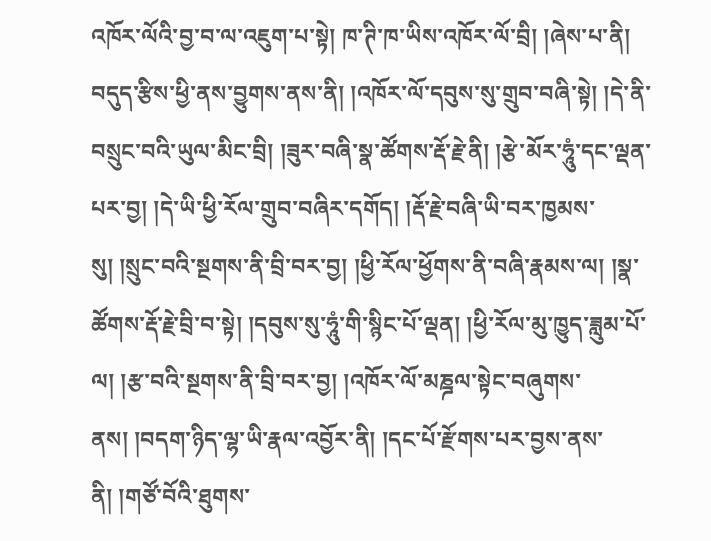འཁོར་ལོའི་བྱ་བ་ལ་འཇུག་པ་སྟེ། ཁ་ཊི་ཁ་ཡིས་འཁོར་ལོ་བྲི། །ཞེས་པ་ནི། བདུད་རྩིས་ཕྱི་ནས་བྱུགས་ནས་ནི། །འཁོར་ལོ་དབུས་སུ་གྲུབ་བཞི་སྟེ། །དེ་ནི་བསྲུང་བའི་ཡུལ་མིང་བྲི། །ཟུར་བཞི་སྣ་ཚོགས་རྡོ་རྗེ་ནི། །རྩེ་མོར་ཧཱུཾ་དང་ལྡན་པར་བྱ། །དེ་ཡི་ཕྱི་རོལ་གྲུབ་བཞིར་དགོད། །རྡོ་རྗེ་བཞི་ཡི་བར་ཁྱམས་སུ། །སྲུང་བའི་སྔགས་ནི་བྲི་བར་བྱ། །ཕྱི་རོལ་ཕྱོགས་ནི་བཞི་རྣམས་ལ། །སྣ་ཚོགས་རྡོ་རྗེ་བྲི་བ་སྟེ། །དབུས་སུ་ཧཱུཾ་གི་སྙིང་པོ་ལྡན། །ཕྱི་རོལ་མུ་ཁྱུད་ཟླུམ་པོ་ལ། །རྩ་བའི་སྔགས་ནི་བྲི་བར་བྱ། །འཁོར་ལོ་མཎྜལ་སྟེང་བཞུགས་ནས། །བདག་ཉིད་ལྷ་ཡི་རྣལ་འབྱོར་ནི། །དང་པོ་རྫོགས་པར་བྱས་ནས་ནི། །གཙོ་བོའི་ཐུགས་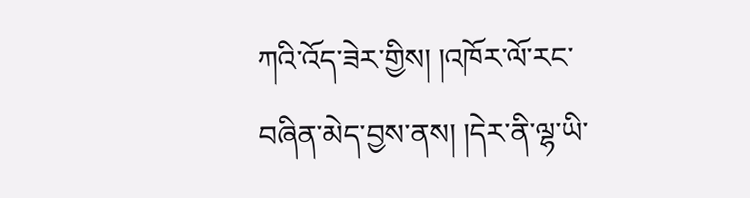ཀའི་འོད་ཟེར་གྱིས། །འཁོར་ལོ་རང་བཞིན་མེད་བྱས་ནས། །དེར་ནི་ལྷ་ཡི་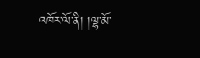འཁོར་ལོ་ནི། །ལྷ་མོ་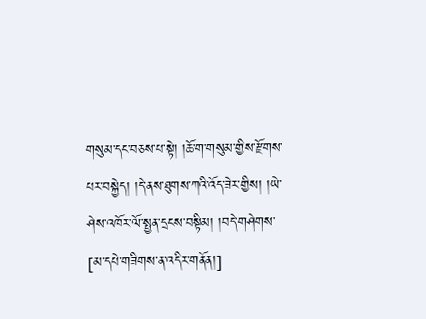གསུམ་དང་བཅས་པ་སྟེ། །ཆོ་ག་གསུམ་གྱིས་རྫོགས་པར་བསྐྱེད། །དེ་ནས་ཐུགས་ཀའི་འོད་ཟེར་གྱིས། །ཡེ་ཤེས་འཁོར་ལོ་སྤྱན་དྲངས་བསྟིམ། །བདེ་གཤེགས་
[མ་དཔེ་གཟིགས་ན་འདིར་གནོན།]